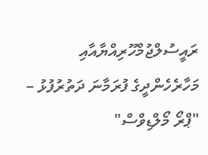ރައީސުލްޖުމްހޫރިއްޔާއާއި މަހާރެހެންދީގެ ފުރަމާނަ ދަތުރުފުޅު – "ޕްރޯ މޯލްޑިވްސް"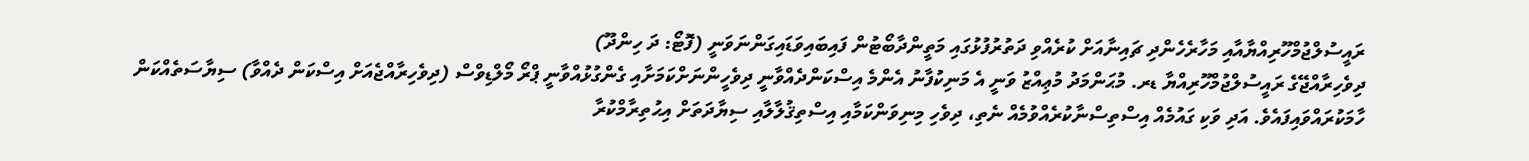ރައީސުލްޖުމްހޫރިއްޔާއާއި މަހާރެހެންދި ޗައިނާއަށް ކުރެއްވި ދަތުރުފުޅުގައި މަތީންދާބޯޓުން ފައިބައިވަޑައިގަންނަވަނީ (ފޮޓޯ: ދަ ހިންދޫ)
ދިވެހިރާއްޖޭގެ ރައީސުލްޖުމްހޫރިއްޔާ ޑރ. މުޙަންމަދު މުޢިއްޒު ވަނީ އެ މަނިކުފާނު އެންމެ އިސްކަންދެއްވާނީ ދިވެހީންނަށްކަމަށާއި ގެންގުޅުއްވާނީ ޕްރޯ މޯލްޑިވްސް (ދިވެހިރާއްޖެއަށް އިސްކަން ދެއްވާ) ސިޔާސަތެއްކަން ހާމަކުރައްވައިފައެވެ. އަދި ވަކި ގައުމެއް އިސްތިސްނާކުރެއްވުމެއް ނެތި، ދިވެހި މިނިވަންކަމާއި އިސްތިޤުލާލާއި ސިޔާދަތަށް އިޙުތިރާމްކުރާ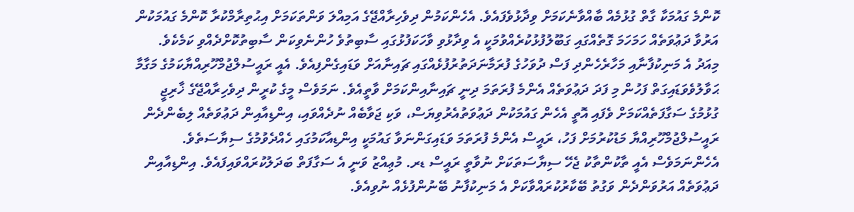ކޮންމެ ގައުމަކާ ގާތް ގުޅުމެއް ބާއްވާނެކަމަށް ވިދާޅުވެފައެވެ. އެހެންކަމުން ދިވެހިރާއްޖޭގެ އަމިއްލަ ވަންތަކަމަށް އިޙުތިރާމްކުރާ ކޮންމެ ގައުމަކުން އަރުވާ ދަޢުވަތެއް ހަމަހަމަ ގޮތެއްގައި ގަބޫލުފުޅުކުރެއްވުމަކީ އެ ވިދާޅުވި ވާހަކަފުޅުގައި ސާބިތުވެ ހުންނެވިކަން ސާބިތުކޮށްދެއްވި ކަމެކެވެ.
މިއަދު އެ މަނިކުފާނާއި މަހާރެހެންދި ފަސް ދުވަހުގެ ފުރަމާނަދަތުރުފުޅެއްގައި ޗައިނާއަށް ވަޑައިގެންފިއެވެ. އެއީ ރައީސުލްޖުމްހޫރިއްޔާކަމުގެ މަގާމާ ޙަވާލުވެވަޑައިގަތް ފަހުން މި ފަދަ ދަޢުވަތެއް އެންމެ ފުރަތަމަ ދިނީ ޗައިނާއިންކަމަށް ވާތީއެވެ. ނަމަވެސް މީގެ ކުރީން ދިވެހިރާއްޖޭގެ ޚާރިޖީ ގުޅުމުގެ ސަގާފަތެއްކަމަށް ވެފައި އޮތީ އެހެން ގައުމަކުން ދަޢުވަތުއެރުވިޔަސް، ވަކި ޖަވާބެއް ނުދެއްވައި، އިންޑިއާއިން ދަޢުވަތެއް ލިބެންދެން ރައީސުލްޖުމްހޫރިއްޔާ މަޑުކުރުމަށް ފަހު، ރައީސް އެންމެ ފުރަތަމަ ވަޑައިގަންނަވާ ގައުމަކީ އިންޑިއާކަމުގައި ހެއްދެވުމުގެ ސިޔާސަތެވެ. އެހެންނަމަވެސް އެއީ ތާކުންތާކު ޖެހޭ ސިޔާސަތަކަށް ނުވާތީ ރައީސް ޑރ. މުޢިއްޒު ވަނީ އެ ސަގާފަތް ބަދަލުކުރައްވައިފައެވެ. އިންޑިއާއިން ދަޢުވަތެއް އަރުވަންދެން ވަގުތު ބޭކާރުކުރައްވާކަށް އެ މަނިކުފާނު ބޭނުންފުޅެއް ނުވިއެވެ.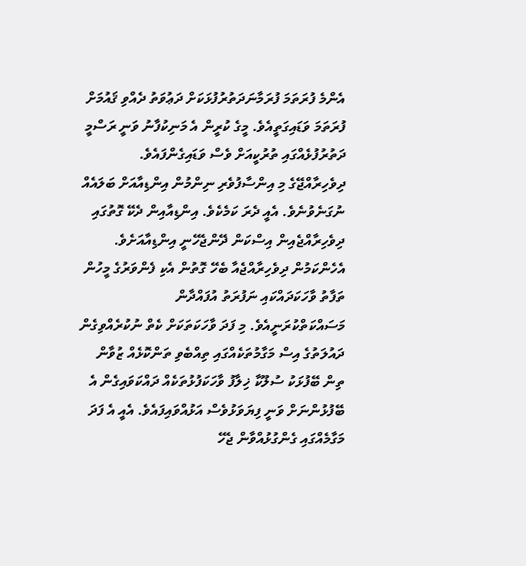އެންމެ ފުރަތަމަ ފުރަމާނަދަތުރުފުޅަކަށް ދަޢުވަތު ދެއްވި ޤައުމަށް ފުރަތަމަ ވަޑައިގަތީއެވެ. މީގެ ކުރީން އެ މަނިކުފާނު ވަނީ ރަސްމީ ދަތުރުފުޅެއްގައި ތުރުކީއަށް ވެސް ވަޑައިގެންފައެވެ.
ދިވެހިރާއްޖޭގެ މި އިންސާފުވެރި ނިންމުން އިންޑިއާއަށް ބަލައެއް ނުގަނެވުނެވެ. އެއީ ދެރަ ކަމެކެވެ. އިންޑިއާއިން ދެކޭ ގޮތުގައި ދިވެހިރާއްޖެއިން އިސްކަން ދޭންޖެހޭނީ އިންޑިއާއަށެވެ. އެހެންކަމުން ދިވެހިރާއްޖެއާ ބެހޭ ގޮތުން އެކި ފެންވަރުގެ މީހުން ތަފާތު ވާހަކަދައްކައި ނަފުރަތު އުފައްދާން މަސައްކަތްކުރަނީއެވެ. މި ފަދަ ވާހަކަތަކަށް ކެތް ނުކުރެއްވިގެން ދައުލަތުގެ އިސް މަގާމުތަކެއްގައި ތިއްބެވި ތަންކޮޅެއް ޒުވާން ތިން ބޭފުޅަކު ސުލޫކާ ޚިލާފު ވާހަކަފުޅުތަކެއް ދައްކަވައިގެން އެ ބޭފުޅުންނަށް ވަނީ ފިޔަވަޅުވެސް އަޅުއްވައިފައެވެ. އެއީ އެ ފަދަ މަގާމެއްގައި ގެންގުޅުއްވާން ޖެހޭ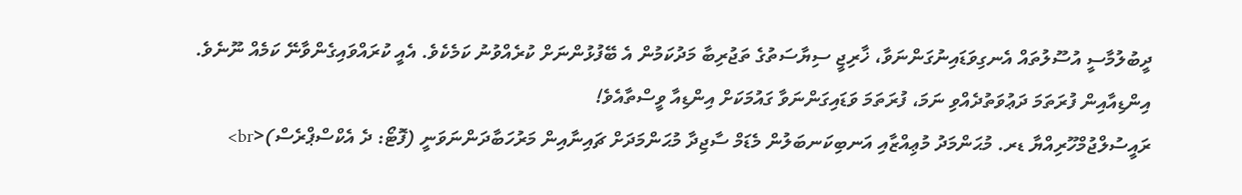ދީބުލުމާސީ އުސޫލުތައް އެނގިވަޑައިނުގަންނަވާ، ޚާރިޖީ ސިޔާސަތުގެ ތަޖުރިބާ މަދުކަމުން އެ ބޭފުޅުންނަށް ކުރެއްވުނު ކަމެކެވެ. އެއީ ކުރައްވައިގެންވާނޭ ކަމެއް ނޫނެވެ. އިންޑިއާއިން ފުރަތަމަ ދަޢުވަތުދެއްވި ނަމަ، ފުރަތަމަ ވަޑައިގަންނަވާ ގައުމަކަށް އިންޑިއާ ވީސްތާއެވެ!
ރައީސުލްޖުމްހޫރިއްޔާ ޑރ. މުޙަންމަދު މުޢިއްޒާއި އަނބިކަނބަލުން މެޑަމް ސާޖިދާ މުޙަންމަދަށް ޗައިނާއިން މަރުހަބާދަންނަވަނީ (ފޮޓޯ: ދެ އެކްސްޕްރެސް)<br>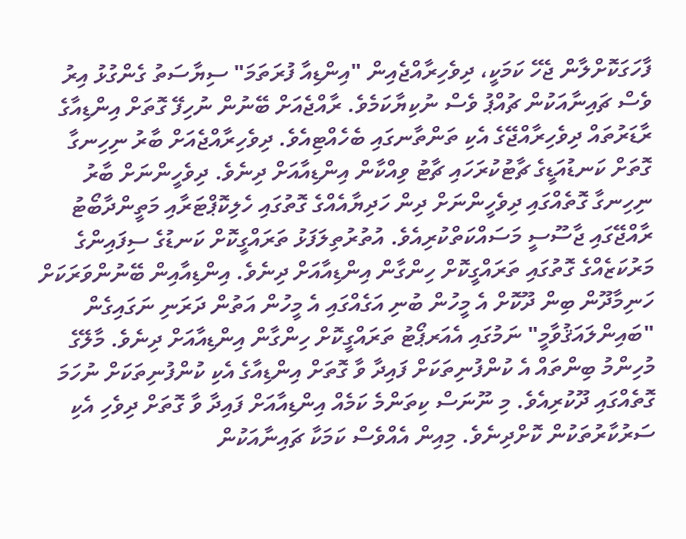ފާހަގަކޮށްލާން ޖެހޭ ކަމަކީ، ދިވެހިރާއްޖެއިން "އިންޑިއާ ފުރަތަމަ" ސިޔާސަތު ގެންގުޅު އިރު ވެސް ޗައިނާއަކުން ޗުއްޕު ވެސް ނުކިޔާކަމެވެ. ރާއްޖެއަށް ބޭނުން ނުހިފޭ ގޮތަށް އިންޑިއާގެ ރާޑަރުތައް ދިވެހިރާއްޖޭގެ އެކި ތަންތާނގައި ބެހެއްޓިއެވެ. ދިވެހިރާއްޖެއަށް ބާރު ނިހިނގާ ގޮތަށް ކަނޑުއަޑީގެ ޗާޓުކުރަހައި ޗާޓު ވިއްކާން އިންޑިއާއަށް ދިނެވެ. ދިވެހީންނަށް ބާރު ނިހިނގާ ގޮތެއްގައި ދިވެހީންނަށް ދިން ހަދިޔާއެއްގެ ގޮތުގައި ހެލިކޮޕްޓަރާއި މަތީންދާބޯޓު ރާއްޖޭގައި ޖާސޫސީ މަސައްކަތްކުރިއެވެ. އުތުރުތިލަފަޅު ތަރައްގީކޮށް ކަނޑުގެ ސިފައިންގެ މަރުކަޒެއްގެ ގޮތުގައި ތަރައްގީކޮށް ހިންގާން އިންޑިއާއަށް ދިނެވެ. އިންޑިއާއިން ބޭނުންވަރަކަށް ހަނިމާދޫން ބިން ދޫކޮށް އެ މީހުން ބުނި އަގެއްގައި އެ މީހުން އަތުން ދަރަނި ނަގައިގެން "ބައިންލައަޤުވާމީ" ނަމުގައި އެއަރޕޯޓު ތަރައްގީކޮށް ހިންގާން އިންޑިއާއަށް ދިނެވެ. މާލޭގެ މުހިންމު ބިންތައް އެ ކުންފުނިތަކަށް ފައިދާ ވާ ގޮތަށް އިންޑިއާގެ އެކި ކުންފުނިތަކަށް ނުހަމަ ގޮތެއްގައި ދޫކުރިއެވެ. މި ނޫނަސް ކިތަންމެ ކަމެއް އިންޑިއާއަށް ފައިދާ ވާ ގޮތަށް ދިވެހި އެކި ސަރުކާރުތަކުން ކޮށްދިނެވެ. މިއިން އެއްވެސް ކަމަކާ ޗައިނާއަކުން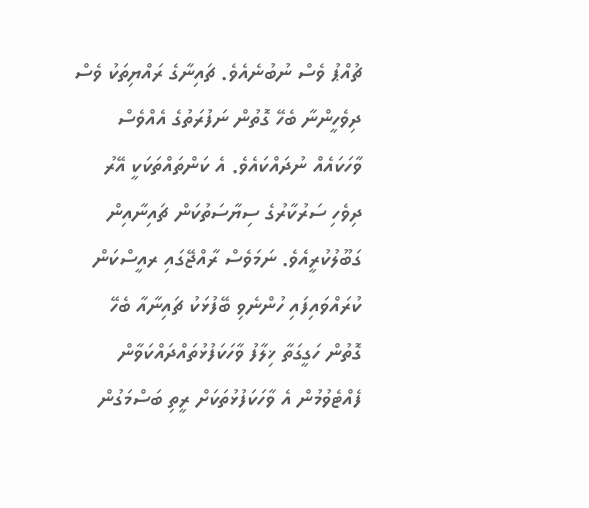ޗުއްޕު ވެސް ނުބުނެއެވެ. ޗައިނާގެ ރައްޔިތަކު ވެސް ދިވެހީންނާ ބެހޭ ގޮތުން ނަފުރަތުގެ އެއްވެސް ވާހަކައެއް ނުދައްކައެވެ. އެ ކަންތައްތަކަކީ އޭރު ދިވެހި ސަރުކާރުގެ ސިޔާސަތުކަން ޗައިނާއިން ގަބޫލުކުރީއެވެ. ނަމަވެސް ރާއްޖޭގައި ރއީސްކަން ކުރައްވައިފައި ހުންނެވި ބޭފުޅަކު ޗައިނާއާ ބެހޭ ގޮތުން ހަގީގަތާ ޚިލާފު ވާހަކަފުޅުތައްދައްކަވާން ފެއްޓެވުމުން އެ ވާހަކަފުޅުތަކަށް ރީތި ބަސްމަގުން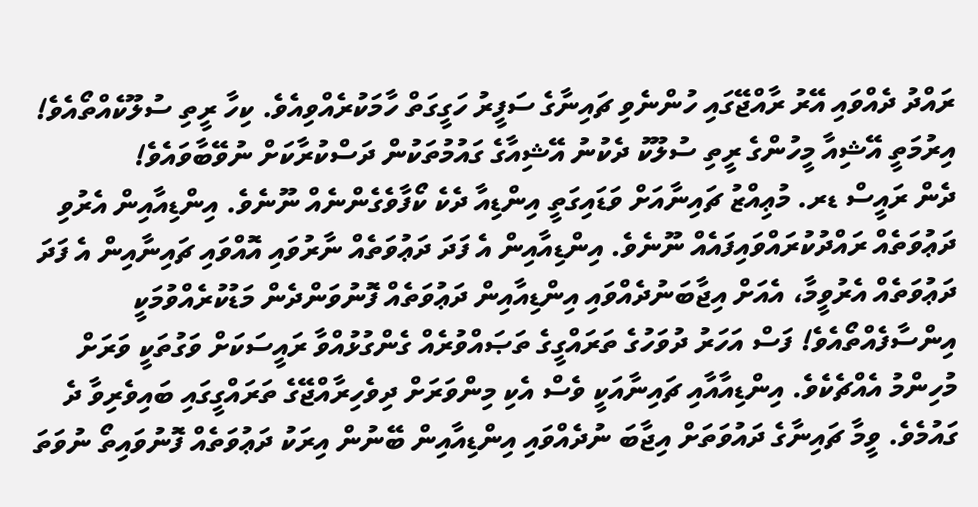ރައްދު ދެއްވައި އޭރު ރާއްޖޭގައި ހުންނެވި ޗައިނާގެ ސަފީރު ހަގީގަތް ހާމަކުރެއްވިއެވެ. ކިހާ ރީތި ސުލޫކެއްތޯއެވެ! އިރުމަތީ އޭޝިއާ މީހުންގެ ރީތި ސުލޫކު ދެކުނު އޭޝިއާގެ ގައުމުތަކުން ދަސްކުރާކަށް ނުވޭބާވައެވެ!
ދެން ރައީސް ޑރ. މުޢިއްޒު ޗައިނާއަށް ވަޑައިގަތީ އިންޑިއާ ދެކެ ކޯފާވެގެންނެއް ނޫނެވެ. އިންޑިއާއިން އެރުވި ދަޢުވަތެއް ރައްދުކުރައްވައިފައެއް ނޫނެވެ. އިންޑިއާއިން އެ ފަދަ ދަޢުވަތެއް ނާރުވައި އޮއްވައި ޗައިނާއިން އެ ފަދަ ދަޢުވަތެއް އެރުވީމާ، އެއަށް އިޖާބަނުދެއްވައި އިންޑިއާއިން ދަޢުވަތެއް ފޮނުވަންދެން މަޑުކުރެއްވުމަކީ އިންސާފެއްތޯއެވެ! ފަސް އަހަރު ދުވަހުގެ ތަރައްގީގެ ތަޞައްވުރެއް ގެންގުޅުއްވާ ރައީސަކަށް ވަގުތަކީ ވަރަށް މުހިންމު އެއްޗެކެވެ. އިންޑިއާއާއި ޗައިނާއަކީ ވެސް އެކި މިންވަރަށް ދިވެހިރާއްޖޭގެ ތަރައްގީގައި ބައިވެރިވާ ދެ ގައުމެވެ. ވީމާ ޗައިނާގެ ދައުވަތަށް އިޖާބަ ނުދެއްވައި އިންޑިއާއިން ބޭނުން އިރަކު ދަޢުވަތެއް ފޮނުވައިތޯ ނުވަތަ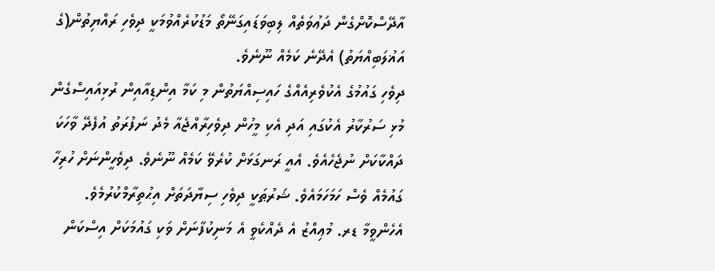އާދޭސްކޮށްގެން ދަޢުވަތެއް ލިބިވަޑައިގަނޭތޯ މަޑުކުރެއްވުމަކީ ދިވެހި ރައްޔިތުން(ގެ އަޣުލަބިއްޔަތު) އެދޭނެ ކަމެއް ނޫނެވެ.
ދިވެހި ގައުމުގެ އެކުވެރިއެއްގެ ހައިސިއްޔަތުން މި ކަމާ އިންޑިއާއިން ރުޅިއައިސްގެން މުޅި ސަރުކާރު އެކުގައި އަދި އެކި މީހުން ދިވެހިރާއްޖެއާ މެދު ނަފުރަތު އުފެދޭ ވާހަކަ ދައްކާކަށް ނުޖެހެއެވެ. އެއީ ރަނގަޅަށް ކުރެވޭ ކަމެއް ނޫނެވެ. ދިވެހީންނަށް ހުރިހާ ގައުމެއް ވެސް ހަމަހަމައެވެ. ޝަރުޠަކީ ދިވެހި ސިޔާދަތަށް އިޙުތިރާމްކުރުމެވެ. އެހެންވީމާ ޑރ. މުޢިއްޒު އެ ދެއްކެވީ އެ މަނިކުފާނަށް ވަކި ގައުމަކަށް އިސްކަން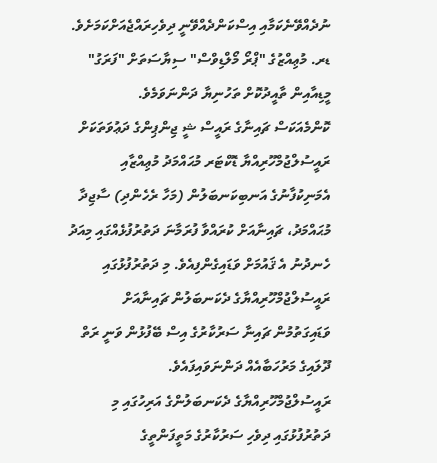ނުދެއްވޭނެކަމާއި އިސްކަންދެއްވޭނީ ދިވެހިރައްޖެއަށްކަމަށެވެ. ޑރ. މުޢިއްޒުގެ "ޕްރޯ މޯލްޑިވްސް" ސިޔާސަތަށް "ފަރަގު" މީޑިއާއިން ތާއީދުކޮށް ތަހުނިޔާ ދަންނަވަމެވެ.
ކޮންމެއަކަސް ޗައިނާގެ ރައީސް ޝީ ޖިންޕިންގެ ދަޢުވަތަކަށް ރައީސުލްޖުމްހޫރިއްޔާ ޑޮކްޓަރ މުޙައްމަދު މުޢިއްޒާއި އެމަނިކުފާނުގެ އަނބިކަނބަލުން (މަހާ ރެހެންދި) ސާޖިދާ މުޙައްމަދު، ޗައިނާއަށް ކުރައްވާ ފުރަމާނަ ދަތުރުފުޅެއްގައި މިއަދު ހެނދުނު އެ ޤައުމަށް ވަޑައިގެންފިއެވެ. މި ދަތުރުފުޅުގައި ރައީސުލްޖުމްހޫރިއްޔާގެ ދެކަނބަލުން ޗައިނާއަށް ވަޑައިގަތުމުން ޗައިނާ ސަރުކާރުގެ އިސް ބޭފުޅުން ވަނީ ރަތް ދޫލައިގެ މަރުހަބާއެއް ދަންނަވައިފައެވެ. ރައީސުލްޖުމްހޫރިއްޔާގެ ދެކަނބަލުންގެ އަރިހުގައި މި ދަތުރުފުޅުގައި ދިވެހި ސަރުކާރުގެ މަތީފަންތީގެ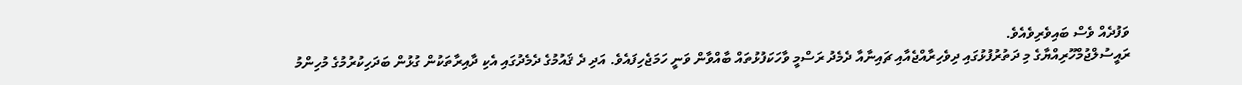ވަފުދެއް ވެސް ބައިވެރިވެއެވެ.
ރައީސުލްޖުމްހޫރިއްޔާގެ މި ދަތުރުފުޅުގައި ދިވެހިރާއްޖެއާއި ޗައިނާއާ ދެމެދު ރަސްމީ ވާހަކަފުޅުތައް ބާއްވާން ވަނީ ހަމަޖެހިފައެވެ. އަދި ދެ ޤައުމުގެ ދެމެދުގައި އެކި ދާއިރާތަކުން ގުޅުން ބަދަހިކުރުމުގެ މުހިންމު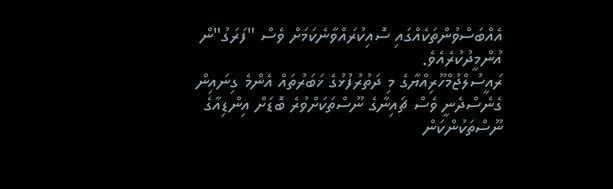އެއްބަސްވުންތަކެއްގައި ސޮއިކުރައްވާނެކަމަށް ވެސް "ފަރަގު"ން އުންމީދުކުރެއެވެ.
ރައީސުލްޖުމްހޫރިއްޔާގެ މި ދަތުރުފުޅުގެ ޚަބަރުތައް އެންމެ ގިނައިން ގެނެސްދެނީ ވެސް ޗައިނާގެ ނޫސްތަކަށްވުރެ ބޮޑަށް އިންޑިއާގެ ނޫސްތަކުންކަން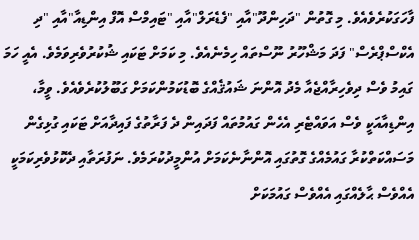ފާހަގަކުރެވެއެވެ. މި ގޮތުން "ދަހިންދޫ"އާއި "ފެޑެރަލް"އާއި "ޓައިމްސް އޮފް އިންޑިއާ"އާއި "ދި އެކްސްޕްރެސް" ފަދަ މަޝްހޫރު ނޫސްތައް ހިމެނެއެވެ. މި ކަމަށް ޓަކައި ޝުކުރުވެރިވަމެވެ. އެއީ ހަމަ ގައިމު ވެސް ދިވެހިރާއްޖެއާ މެދު އޮންނަ ޝައުޤެއްގެ ބޮޑުކަމުންކަމަށް ގަބޫލުކުރެވެއެވެ. ވީމާ، އިންޑިއާއަކީ ވެސް އަވައްޓެރި އެހެން ގައުމުތައް ފަދައިން ދެ ފަރާތުގެ ފައިދާއަށް ޓަކައި ގުޅިގެން މަސައްކަތްކުރާ ގައުމެއްގެ ގޮތުގައި އޮންނާނެކަމަށް އުންމީދުކުރަމެވެ. ނަފުރަތާއި ދެކޮޅުވެރިކަމަކީ އެއްވެސް ޙާލެއްގައި އެއްވެސް ގައުމަކަށް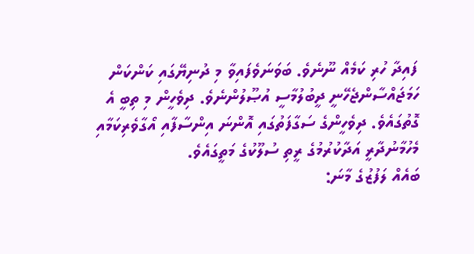ފައިދާ ހުރި ކަމެއް ނޫނެވެ. ބަވަނަވެފައިވާ މި ދުނިޔޭގައި ކަންކަން ހަމަޖައްސާންޖެހޭނީ ދީބުލުމާސީ އުޞޫލުންނެވެ. ދިވެހީން މި ތިބީ އެ ގޮތުގައެވެ. ދިވެހީންގެ ސަގާފަތުގައި އޮންނަ އިންސާފާއި އޯގާވެރިކަމާއި މެހުމާނުދާރީ އަދާކުރުމުގެ ރީތި ސުލޫކުގެ މަތީގައެވެ.
ބައެއް ލަފުޒުގެ މާނަ: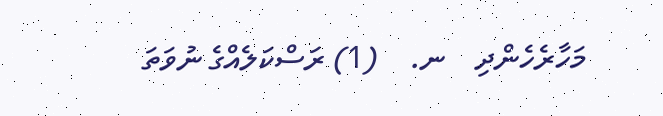މަހާރެހެންދި    ނ.    (1) ރަސްކަލެއްގެ ނުވަތަ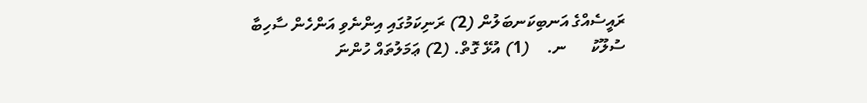ރައީސެއްގެ އަނބިކަނބަލުން (2) ރަނިކަމުގައި އިންނެވި އަންހެން ސާހިބާ
ސުލޫކު      ނ.    (1) އުޅޭ ގޮތް. (2) ޢަމަލުތައް ހުންނަ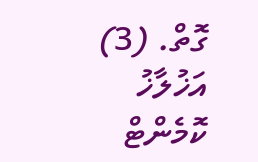ގޮތް. (3) އަޚުލާޚު
ކޮމެންޓް